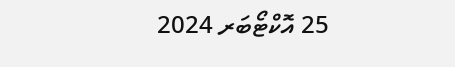25 އޮކްޓޯބަރ 2024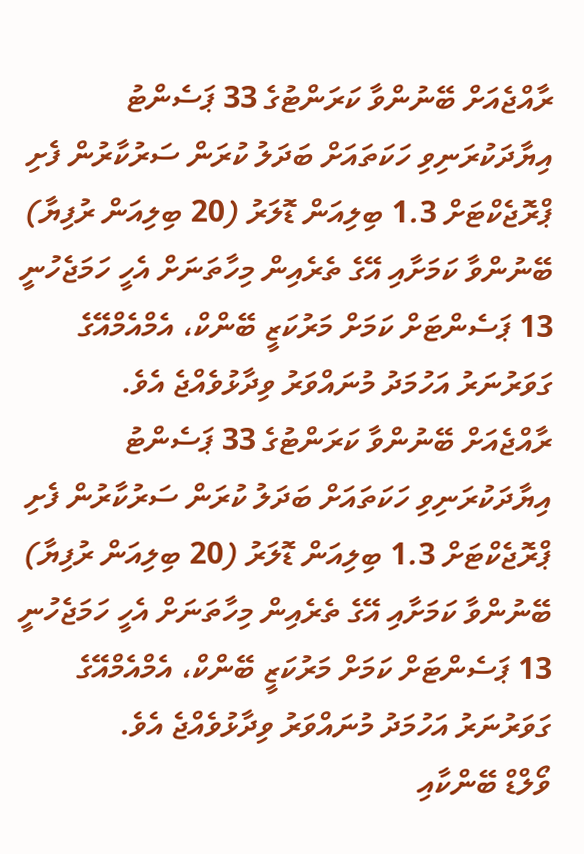ރާއްޖެއަށް ބޭނުންވާ ކަރަންޓުގެ 33 ޕަސެންޓު އިޔާދަކުރަނިވި ހަކަތައަށް ބަދަލު ކުރަން ސަރުކާރުން ފެށި ޕްރޮޖެކްޓަށް 1.3 ބިލިއަން ޑޮލަރު (20 ބިލިއަން ރުފިޔާ) ބޭނުންވާ ކަމަށާއި އޭގެ ތެރެއިން މިހާތަނަށް އެހީ ހަމަޖެހުނީ 13 ޕަސެންޓަށް ކަމަށް މަރުކަޒީ ބޭންކް، އެމްއެމްއޭގެ ގަވަރުނަރު އަހުމަދު މުނައްވަރު ވިދާޅުވެއްޖެ އެވެ.
ރާއްޖެއަށް ބޭނުންވާ ކަރަންޓުގެ 33 ޕަސެންޓު އިޔާދަކުރަނިވި ހަކަތައަށް ބަދަލު ކުރަން ސަރުކާރުން ފެށި ޕްރޮޖެކްޓަށް 1.3 ބިލިއަން ޑޮލަރު (20 ބިލިއަން ރުފިޔާ) ބޭނުންވާ ކަމަށާއި އޭގެ ތެރެއިން މިހާތަނަށް އެހީ ހަމަޖެހުނީ 13 ޕަސެންޓަށް ކަމަށް މަރުކަޒީ ބޭންކް، އެމްއެމްއޭގެ ގަވަރުނަރު އަހުމަދު މުނައްވަރު ވިދާޅުވެއްޖެ އެވެ.
ވޯލްޑް ބޭންކާއި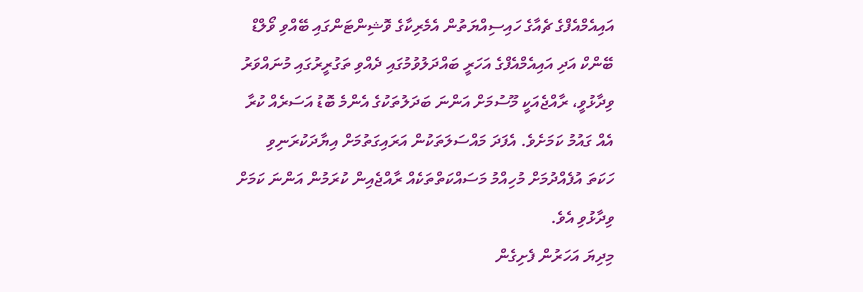އައިއެމްއެފްގެ ޗެއާގެ ހައިސިއްޔަތުން އެމެރިކާގެ ވޮޝިންޓަންގައި ބޭއްވި ވޯލްޑް ބޭންކް އަދި އައިއެމްއެފްގެ އަހަރީ ބައްދަލުވުމުގައި ދެއްވި ތަގުރީރުގައި މުނައްވަރު ވިދާޅުވީ، ރާއްޖެއަކީ މޫސުމަށް އަންނަ ބަދަލުތަކުގެ އެންމެ ބޮޑު އަސަރެއް ކުރާ އެއް ގައުމު ކަމަށެވެ. އެފަދަ މައްސަލަތަކުން އަރައިގަތުމަށް އިޔާދަކުރަނިވި ހަކަތަ އުފެއްދުމަށް މުހިއްމު މަސައްކަތްތަކެއް ރާއްޖެއިން ކުރަމުން އަންނަ ކަމަށް ވިދާޅުވި އެވެ.
މިދިޔަ އަހަރުން ފެށިގެން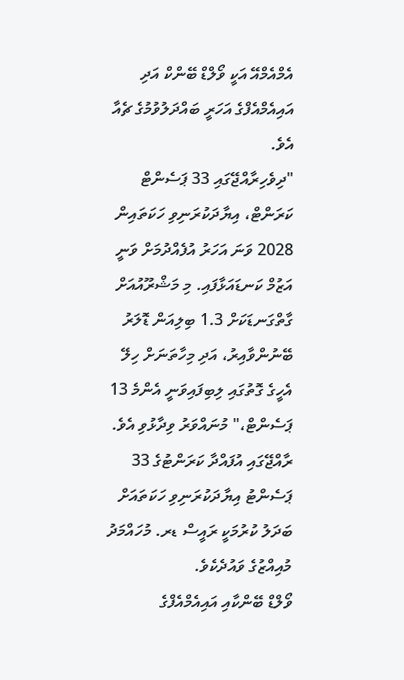އެމްއެމްއޭ އަކީ ވޯލްޑް ބޭންކް އަދި އައިއެމްއެފްގެ އަހަރީ ބައްދަލުވުމުގެ ޗެއާ އެވެ.
"ދިވެހިރާއްޖޭގައި 33 ޕަސެންޓް ކަރަންޓް، އިޔާދަކުރަނިވި ހަކަތައިން 2028 ވަނަ އަހަރު އުފެއްދުމަށް ވަނީ އަޒުމް ކަނޑައަޅާފައި. މި މަޝްރޫއުއަށް ގާތްގަނޑަކަށް 1.3 ބިލިއަން ޑޮލަރު ބޭނުންވާއިރު، އަދި މިހާތަނަށް ހިލޭ އެހީގެ ގޮތުގައި ލިބިފައިވަނީ އެންމެ 13 ޕަސެންޓް،" މުނައްވަރު ވިދާޅުވި އެވެ.
ރާއްޖޭގައި އުފައްދާ ކަރަންޓުގެ 33 ޕަސެންޓު އިޔާދަކުރަނިވި ހަކަތައަށް ބަދަލު ކުރުމަކީ ރައީސް ޑރ. މުހައްމަދު މުއިއްޒުގެ ވައުދެކެވެ.
ވޯލްޑް ބޭންކާއި އައިއެމްއެފްގެ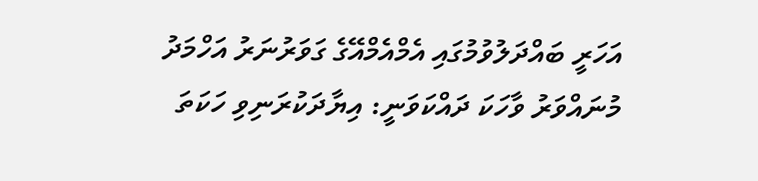އަހަރީ ބައްދަލުވުމުގައި އެމްއެމްއޭގެ ގަވަރުނަރު އަހްމަދު މުނައްވަރު ވާހަކަ ދައްކަވަނީ: އިޔާދަކުރަނިވި ހަކަތަ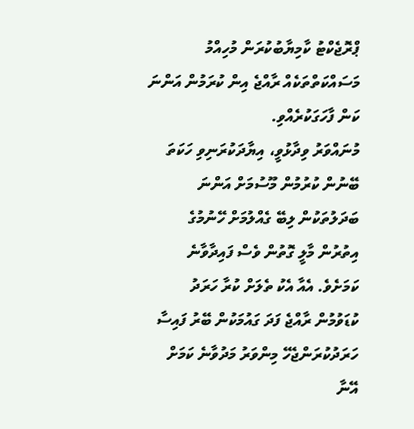ޕްރޮޖެކްޓު ކާމިޔާބުކުރަން މުހިއްމު މަސައްކަތްތަކެއް ރާއްޖެ އިން ކުރަމުން އަންނަ ކަން ފާހަގަކުރެއްވި.
މުނައްވަރު ވިދާޅުވީ، އިޔާދަކުރަނިވި ހަކަތަ ބޭނުން ކުރުމުން މޫސުމަށް އަންނަ ބަދަލުތަކުން ލިބޭ ގެއްލުމަށް ހޭނުމުގެ އިތުރުން މާލީ ގޮތުން ވެސް ފައިދާވާނެ ކަމަށެވެ. އެއާ އެކު ތެލަށް ކުރާ ހަރަދު ކުޑަވުމުން ރާއްޖެ ފަދަ ގައުމަކުން ބޭރު ފައިސާ ހަރަދުކުރަންޖެހޭ މިންވަރު މަދުވާނެ ކަމަށް އޭނާ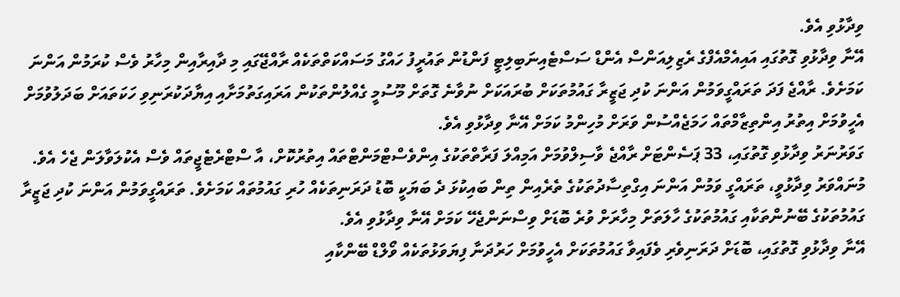ވިދާޅުވި އެވެ.
އޭނާ ވިދާޅުވި ގޮތުގައި އައިއެމްއެފްގެ ރެޒިލިއަންސް އެންޑް ސަސްޓެއިނަބިލިޓީ ފަންޑުން ތައުރީފު ހައްގު މަސައްކަތްތަކެއް ރާއްޖޭގައި މި ދާއިރާއިން މިހާރު ވެސް ކުރަމުން އަންނަ ކަމަށެވެ. ރާއްޖެ ފަދަ ތަރައްގީވަމުން އަންނަ ކުދި ޖަޒީރާ ގައުމުތަކަށް ބުރައަކަށް ނުވާނެ ގޮތަށް މޫސުމީ ގެއްލުންތަކުން އަރައިގަތުމަށާއި އިޔާދަކުރަނިވި ހަކަތައަށް ބަދަލުވުމަށް އެހީވުމަށް އިތުރު އިންތިޒާމްތައް ހަމަޖެއްސުން ވަރަށް މުހިންމު ކަމަށް އޭނާ ވިދާޅުވި އެވެ.
ގަވަރުނަރު ވިދާޅުވި ގޮތުގައި، 33 ޕަސެންޓަށް ރާއްޖެ ވާސިލްވުމަށް އަމިއްލަ ފަރާތްތަކުގެ އިންވެސްޓްމަންޓްތައް އިތުރުކޮށް، އާ ސްޓްރެޓެޖީތައް ވެސް އެކުލަވާލަން ޖެހެ އެވެ.
މުނައްވަރު ވިދާޅުވީ، ތަރައްގީ ވަމުން އަންނަ އިގްތިސާދުތަކުގެ ތެރެއިން ތިން ބައިކުޅަ ދެ ބަޔަކީ ބޮޑު ދަރަނިތަކެއް ހުރި ގައުމުތައް ކަމަށެވެ. ތަރައްގީވަމުން އަންނަ ކުދި ޖަޒީރާ ގައުމުތަކުގެ ބޭނުންތަކާއި ގައުމުތަކުގެ ހާލަތަށް މިހާރަށް ވުރެ ބޮޑަށް ވިސްނަންޖެހޭ ކަމަށް އޭނާ ވިދާޅުވި އެވެ.
އޭނާ ވިދާޅުވި ގޮތުގައި، ބޮޑަށް ދަރަނިވެރި ވެފައިވާ ގައުމުތަކަށް އެހީވުމަށް ހަރުދަނާ ފިޔަވަޅުތަކެއް ވޯލްޑް ބޭންކާއި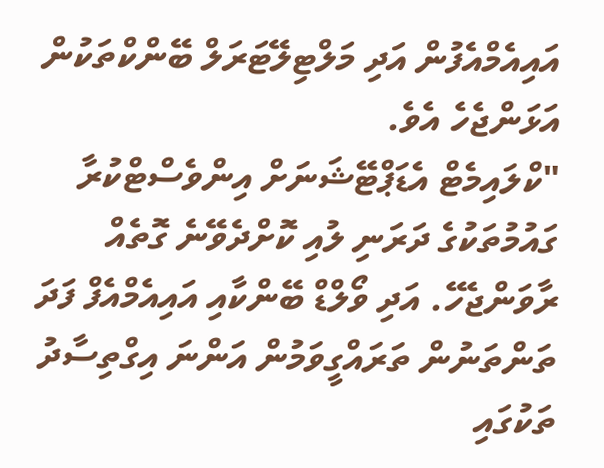އައިއެމްއެފުން އަދި މަލްޓިލޭޓަރަލް ބޭންކްތަކުން އަޅަންޖެހެ އެވެ.
"ކްލައިމެޓް އެޑަޕްޓޭޝަނަށް އިންވެސްޓްކުރާ ގައުމުތަކުގެ ދަރަނި ލުއި ކޮށްދެވޭނެ ގޮތެއް ރާވަންޖެހޭ. އަދި ވޯލްޑް ބޭންކާއި އައިއެމްއެފް ފަދަ ތަންތަނުން ތަރައްގީވަމުން އަންނަ އިގްތިސާދު ތަކުގައި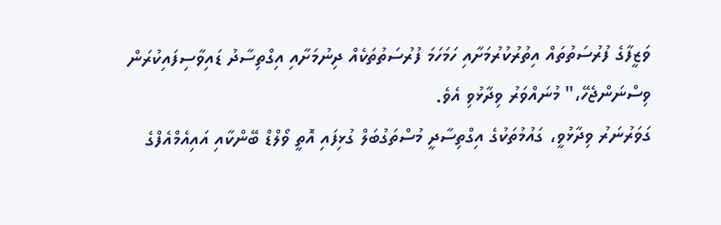ވަޒީފާގެ ފުރުސަތުތައް އިތުރުކުރުމަށާއި ހަމަހަމަ ފުރުސަތުތަކެއް ދިނުމަށާއި އިގްތިސާދު ޑައިވާސިފައިކުރަން ވިސްނަންޖެހޭ،" މުނައްވަރު ވިދާޅުވި އެވެ.
ގަވަރުނަރު ވިދާޅުވީ، ގައުމުތަކުގެ އިގްތިސާދީ މުސްތަގުބަލް ގުޅިފައި އޮތީ ވޯލްޑް ބޭންކާއި އައިއެމްއެފްގެ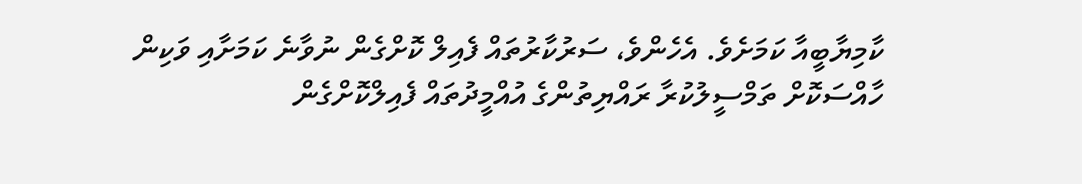ކާމިޔާބީއާ ކަމަށެވެ. އެހެންވެ، ސަރުކާރުތައް ފެއިލް ކޮށްގެން ނުވާނެ ކަމަށާއި ވަކިން ހާއްސަކޮށް ތަމްސީލުކުރާ ރައްޔިތުންގެ އުއްމީދުތައް ފެއިލްކޮށްގެން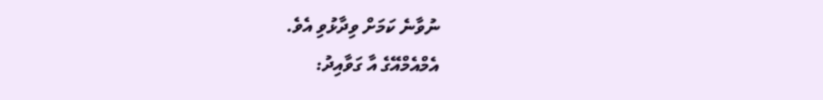ނުވާނެ ކަމަށް ވިދާޅުވި އެވެ.
އެމްއެމްއޭގެ އާ ގަވާއިދު: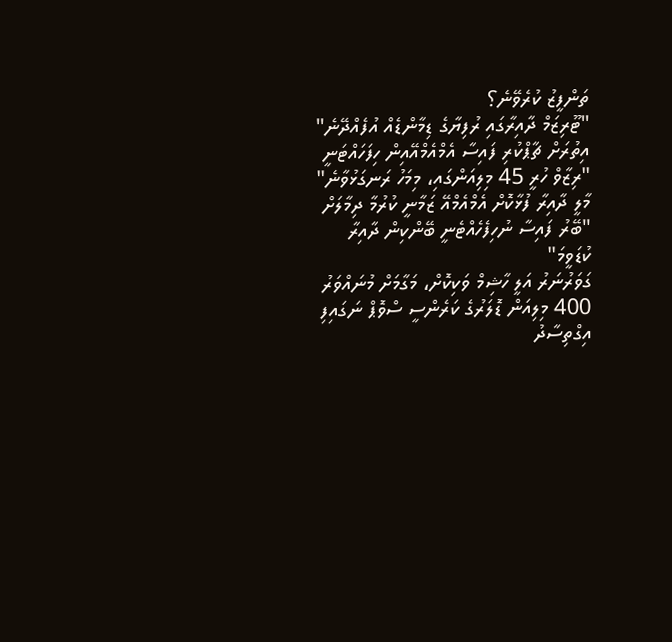ތަންފީޒު ކުރެވޭނެ؟
"ޓޫރިޒަމް ދާއިރާގައި ރުފިޔާގެ ޑިމާންޑެއް އުފެއްދޭނެ"
އިތުރަށް ޗާޕްކުރި ފައިސާ އެމްއެމްއޭއިން ހިފަހައްޓަނީ
"ރިޒާވް ހުރީ 45 މިލިއަންގައި، މިމަހު ރަނގަޅުވާނެ"
މާލީ ދާއިރާ ފުޅާކޮށް އެމްއެމްއޭ ޒަމާނީ ކުރުމާ ދިމާލަށް
"ބޭރު ފައިސާ ނުހިފެހެއްޓެނީ ބޭންކިން ދާއިރާ ކުޑަވީމަ"
ގަވަރުނަރު އަލީ ހާޝިމް ވަކިކޮށް، މަގާމަށް މުނައްވަރު
400 މިލިއަން ޑޮލަރުގެ ކަރެންސީ ސްވޮޕް ނަގައިފި
އިގްތިސާދު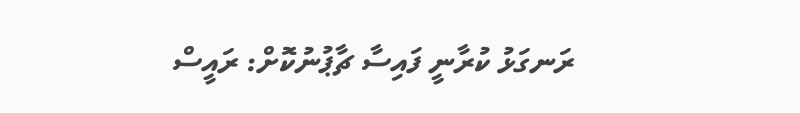ރަނގަޅު ކުރާނީ ފައިސާ ޗާޕުނުކޮށް: ރައީސް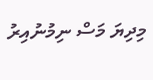މިދިޔަ މަސް ނިމުނުއިރު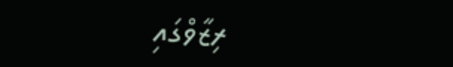ރިޒާވްގައި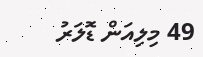49 މިލިއަން ޑޮލަރު